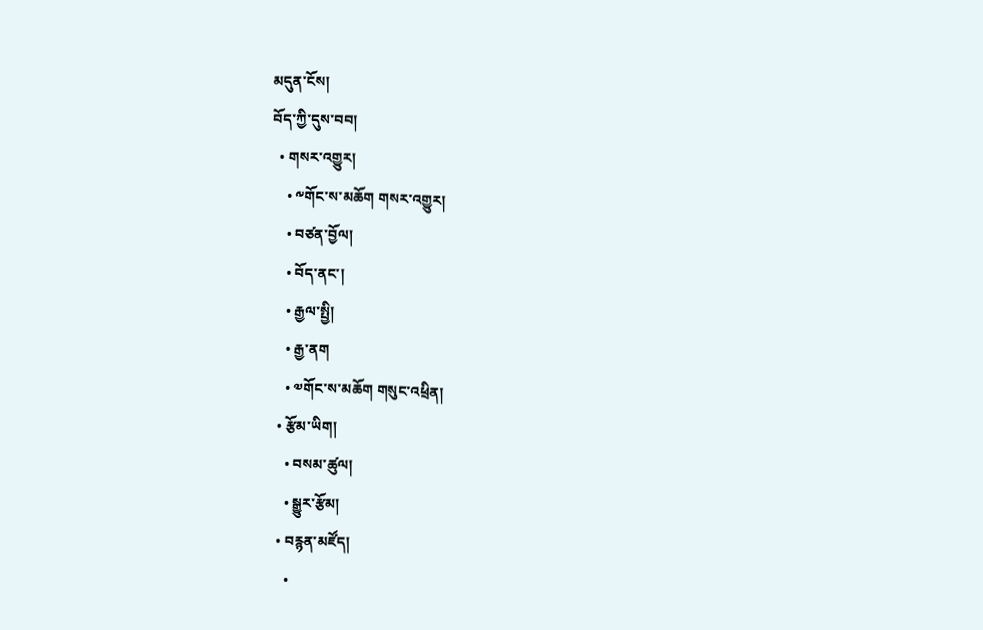མདུན་ངོས།
བོད་ཀྱི་དུས་བབ།
  • གསར་འགྱུར།
    • ༸གོང་ས་མཆོག གསར་འགྱུར།
    • བཙན་བྱོལ།
    • བོད་ནང་།
    • རྒྱལ་སྤྱི།
    • རྒྱ་ནག
    • ༧གོང་ས་མཆོག གསུང་འཕྲིན།
  • རྩོམ་ཡིག།
    • བསམ་ཚུལ།
    • སྒྱུར་རྩོམ།
  • བརྙན་མཛོད།
    •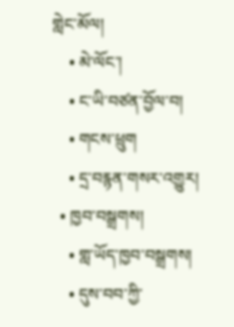གླེང་མོལ།
    • མེ་ལོང་།
    • ང་ཡི་བཙན་བྱོལ་བ།
    • གངས་ཕྲུག
    • དྲ་བརྙན་གསར་འགྱུར།
  • ཁྱབ་བསྒྲགས།
    • གླ་ཡོད་ཁྱབ་བསྒྲགས།
    • དུས་བབ་ཀྱི་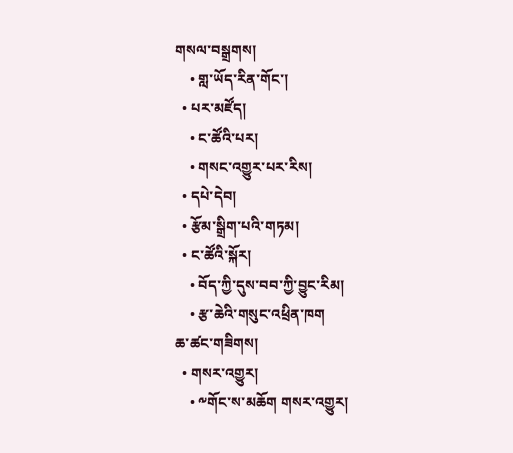གསལ་བསྒྲགས།
    • གླ་ཡོད་རིན་གོང་།
  • པར་མཛོད།
    • ང་ཚོའི་པར།
    • གསང་འགྱུར་པར་རིས།
  • དཔེ་དེབ།
  • རྩོམ་སྒྲིག་པའི་གཏམ།
  • ང་ཚོའི་སྐོར།
    • བོད་ཀྱི་དུས་བབ་ཀྱི་བྱུང་རིམ།
    • རྩ་ཆེའི་གསུང་འཕྲིན་ཁག
ཆ་ཚང་གཟིགས།
  • གསར་འགྱུར།
    • ༸གོང་ས་མཆོག གསར་འགྱུར།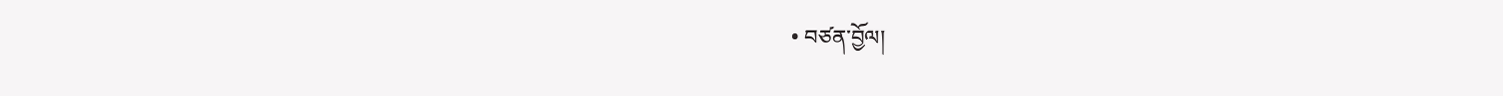• བཙན་བྱོལ།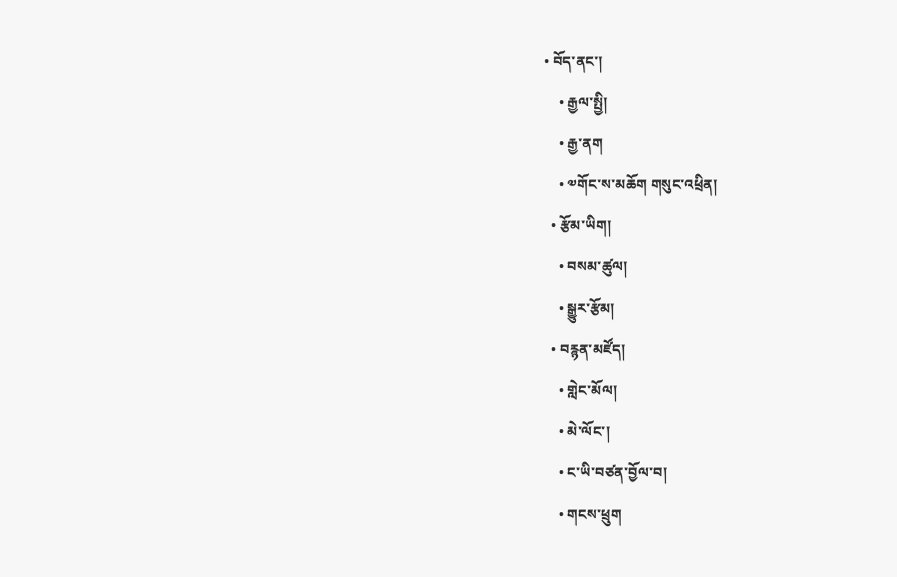• བོད་ནང་།
    • རྒྱལ་སྤྱི།
    • རྒྱ་ནག
    • ༧གོང་ས་མཆོག གསུང་འཕྲིན།
  • རྩོམ་ཡིག།
    • བསམ་ཚུལ།
    • སྒྱུར་རྩོམ།
  • བརྙན་མཛོད།
    • གླེང་མོལ།
    • མེ་ལོང་།
    • ང་ཡི་བཙན་བྱོལ་བ།
    • གངས་ཕྲུག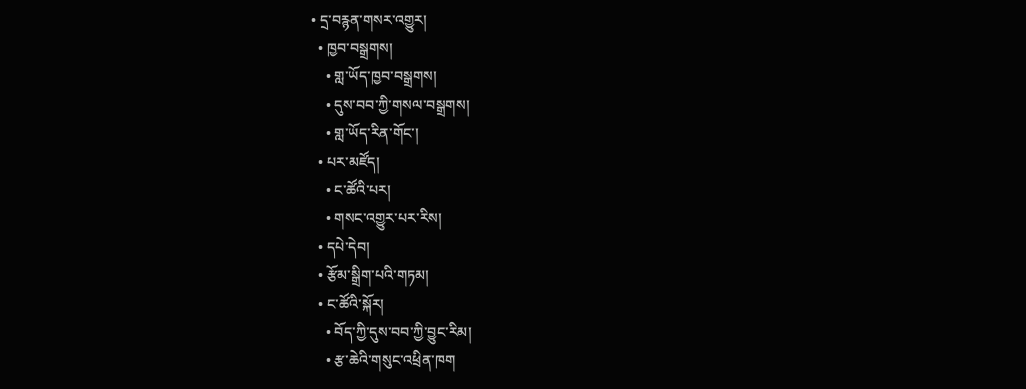• དྲ་བརྙན་གསར་འགྱུར།
  • ཁྱབ་བསྒྲགས།
    • གླ་ཡོད་ཁྱབ་བསྒྲགས།
    • དུས་བབ་ཀྱི་གསལ་བསྒྲགས།
    • གླ་ཡོད་རིན་གོང་།
  • པར་མཛོད།
    • ང་ཚོའི་པར།
    • གསང་འགྱུར་པར་རིས།
  • དཔེ་དེབ།
  • རྩོམ་སྒྲིག་པའི་གཏམ།
  • ང་ཚོའི་སྐོར།
    • བོད་ཀྱི་དུས་བབ་ཀྱི་བྱུང་རིམ།
    • རྩ་ཆེའི་གསུང་འཕྲིན་ཁག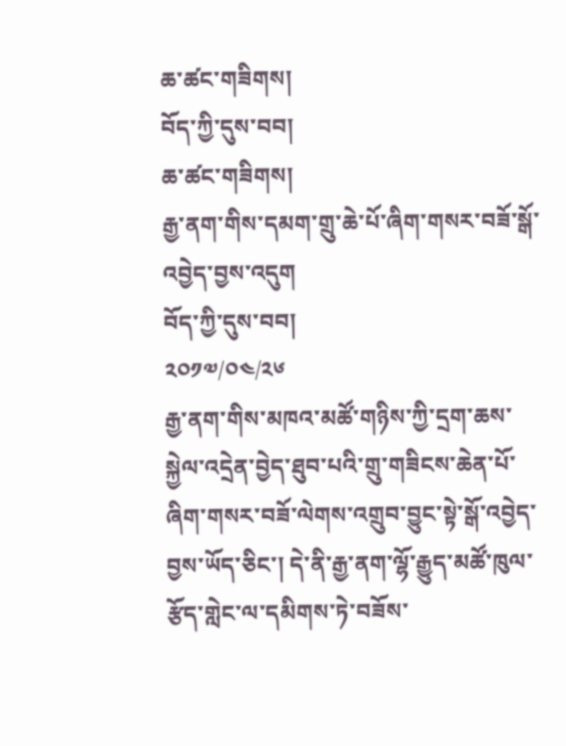ཆ་ཚང་གཟིགས།
བོད་ཀྱི་དུས་བབ།
ཆ་ཚང་གཟིགས།
རྒྱ་ནག་གིས་དམག་གྲུ་ཆེ་པོ་ཞིག་གསར་བཟོ་སྒོ་འབྱེད་བྱས་འདུག
བོད་ཀྱི་དུས་བབ།
༢༠༡༧/༠༤/༢༦
རྒྱ་ནག་གིས་མཁའ་མཚོ་གཉིས་ཀྱི་དྲག་ཆས་སྐྱེལ་འདྲེན་བྱེད་ཐུབ་པའི་གྲུ་གཟིངས་ཆེན་པོ་ཞིག་གསར་བཟོ་ལེགས་འགྲུབ་བྱུང་སྟེ་སྒོ་འབྱེད་བྱས་ཡོད་ཅིང་། དེ་ནི་རྒྱ་ནག་ལྷོ་རྒྱུད་མཚོ་ཁུལ་རྩོད་གླེང་ལ་དམིགས་ཏེ་བཟོས་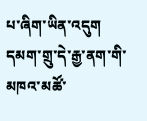པ་ཞིག་ཡིན་འདུག
དམག་གྲུ་དེ་རྒྱ་ནག་གི་མཁའ་མཚོ་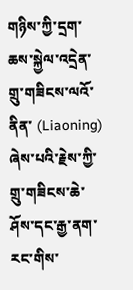གཉིས་ཀྱི་དྲག་ཆས་སྐྱེལ་འདྲེན་གྲུ་གཟིངས་ལའོ་ནིན་ (Liaoning) ཞེས་པའི་རྗེས་ཀྱི་གྲུ་གཟིངས་ཆེ་ཤོས་དང་རྒྱ་ནག་རང་གིས་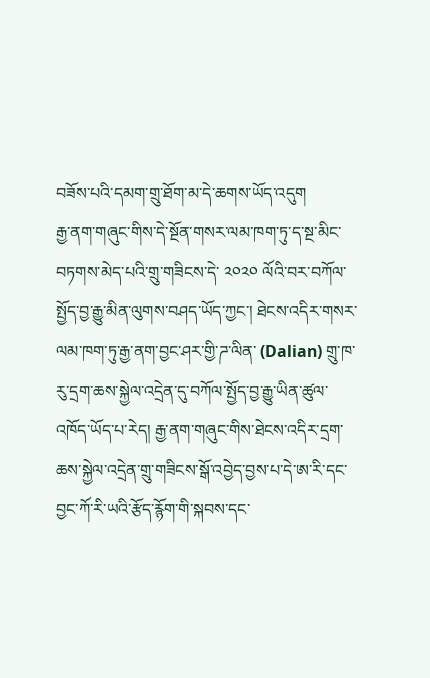བཟོས་པའི་དམག་གྲུ་ཐོག་མ་དེ་ཆགས་ཡོད་འདུག
རྒྱ་ནག་གཞུང་གིས་དེ་སྔོན་གསར་ལམ་ཁག་ཏུ་ད་སྔ་མིང་བཏགས་མེད་པའི་གྲུ་གཟིངས་དེ་ ༢༠༢༠ ལོའི་བར་བཀོལ་སྤྱོད་བྱ་རྒྱུ་མིན་ལུགས་བཤད་ཡོད་ཀྱང་། ཐེངས་འདིར་གསར་ལམ་ཁག་ཏུ་རྒྱ་ནག་བྱང་ཤར་གྱི་ཌ་ལིན་ (Dalian) གྲུ་ཁ་རུ་དྲག་ཆས་སྐྱེལ་འདྲེན་དུ་བཀོལ་སྤྱོད་བྱ་རྒྱུ་ཡིན་ཚུལ་འཁོད་ཡོད་པ་རེད། རྒྱ་ནག་གཞུང་གིས་ཐེངས་འདིར་དྲག་ཆས་སྐྱེལ་འདྲེན་གྲུ་གཟིངས་སྒོ་འབྱེད་བྱས་པ་དེ་ཨ་རི་དང་བྱང་ཀོ་རི་ཡའི་རྩོད་རྙོག་གི་སྐབས་དང་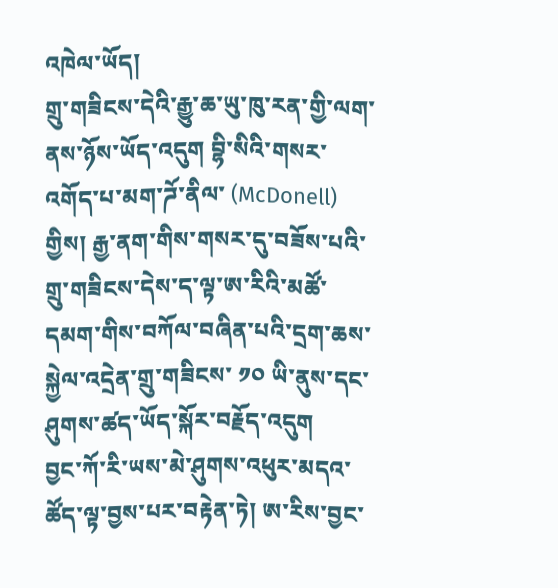འཁེལ་ཡོད།
གྲུ་གཟིངས་དེའི་རྒྱུ་ཆ་ཡུ་ཁུ་རན་གྱི་ལག་ནས་ཉོས་ཡོད་འདུག བྷི་སིའི་གསར་འགོད་པ་མག་ཌོ་ནིལ་ (McDonell) གྱིས། རྒྱ་ནག་གིས་གསར་དུ་བཟོས་པའི་གྲུ་གཟིངས་དེས་ད་ལྟ་ཨ་རིའི་མཚོ་དམག་གིས་བཀོལ་བཞིན་པའི་དྲག་ཆས་སྐྱེལ་འདྲེན་གྲུ་གཟིངས་ ༡༠ ཡི་ནུས་དང་ཤུགས་ཚད་ཡོད་སྐོར་བརྗོད་འདུག
བྱང་ཀོ་རི་ཡས་མེ་ཤུགས་འཕུར་མདའ་ཚོད་ལྟ་བྱས་པར་བརྟེན་ཏེ། ཨ་རིས་བྱང་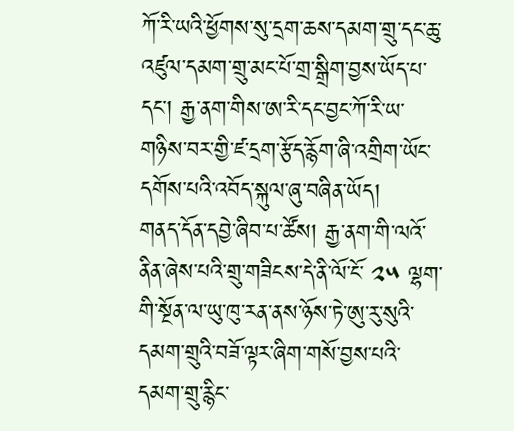ཀོ་རི་ཡའི་ཕྱོགས་སུ་དྲག་ཆས་དམག་གྲུ་དང་ཆུ་འཛུལ་དམག་གྲུ་མང་པོ་གྲ་སྒྲིག་བྱས་ཡོད་པ་དང་། རྒྱ་ནག་གིས་ཨ་རི་དང་བྱང་ཀོ་རི་ཡ་གཉིས་བར་གྱི་ཛ་དྲག་རྩོད་རྙོག་ཞི་འགྲིག་ཡོང་དགོས་པའི་འབོད་སྐུལ་ཞུ་བཞིན་ཡོད།
གནད་དོན་དབྱེ་ཞིབ་པ་ཚོས། རྒྱ་ནག་གི་ལའོ་ནིན་ཞེས་པའི་གྲུ་གཟིངས་དེ་ནི་ལོ་ངོ་ ༢༥ ལྷག་གི་སྔོན་ལ་ཡུ་ཁུ་རན་ནས་ཉོས་ཏེ་ཨུ་རུ་སུའི་དམག་གྲུའི་བཟོ་ལྟར་ཞིག་གསོ་བྱས་པའི་དམག་གྲུ་རྙིང་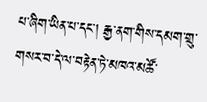པ་ཞིག་ཡིན་པ་དང་། རྒྱ་ནག་གིས་དམག་གྲུ་གསར་བ་དེ་ལ་བརྟེན་ཏེ་མཁའ་མཚོ་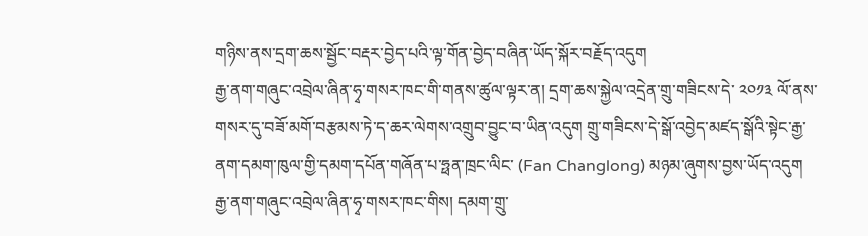གཉིས་ནས་དྲག་ཆས་སྦྱོང་བརྡར་བྱེད་པའི་ལྟ་གོན་བྱེད་བཞིན་ཡོད་སྐོར་བརྗོད་འདུག
རྒྱ་ནག་གཞུང་འབྲེལ་ཞིན་ཧྭ་གསར་ཁང་གི་གནས་ཚུལ་ལྟར་ན། དྲག་ཆས་སྐྱེལ་འདྲེན་གྲུ་གཟིངས་དེ་ ༢༠༡༣ ལོ་ནས་གསར་དུ་བཟོ་མགོ་བརྩམས་ཏེ་ད་ཆར་ལེགས་འགྲུབ་བྱུང་བ་ཡིན་འདུག གྲུ་གཟིངས་དེ་སྒོ་འབྱེད་མཛད་སྒོའི་སྟེང་རྒྱ་ནག་དམག་ཁུལ་གྱི་དམག་དཔོན་གཞོན་པ་ཧྥན་ཁྲང་ལིང་ (Fan Changlong) མཉམ་ཞུགས་བྱས་ཡོད་འདུག
རྒྱ་ནག་གཞུང་འབྲེལ་ཞིན་ཧྭ་གསར་ཁང་གིས། དམག་གྲུ་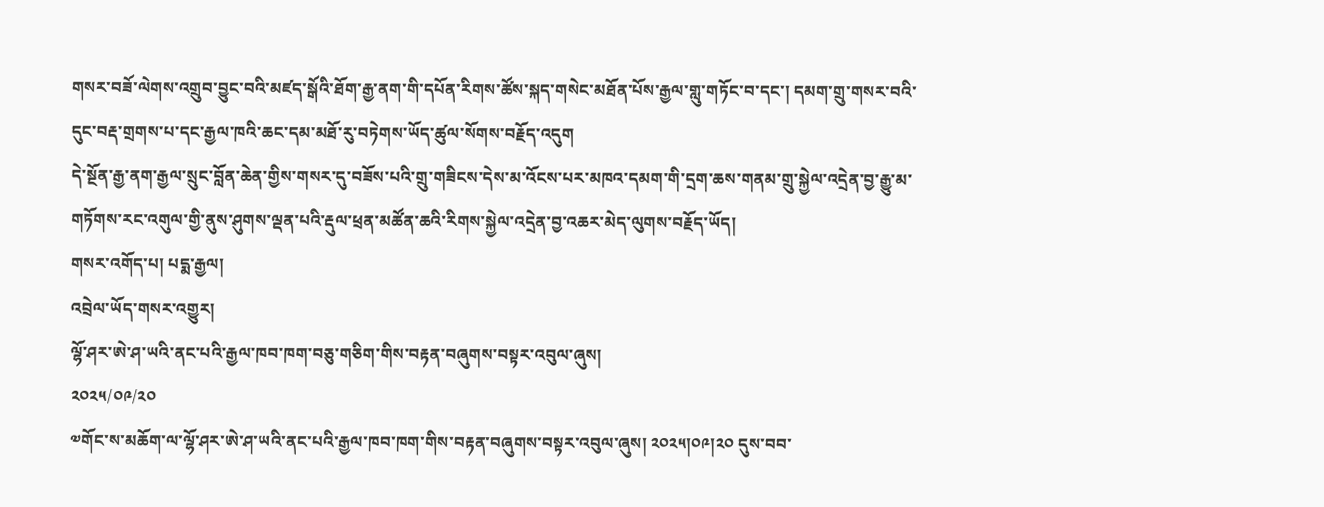གསར་བཟོ་ལེགས་འགྲུབ་བྱུང་བའི་མཛད་སྒོའི་ཐོག་རྒྱ་ནག་གི་དཔོན་རིགས་ཚོས་སྐད་གསེང་མཐོན་པོས་རྒྱལ་གླུ་གཏོང་བ་དང་། དམག་གྲུ་གསར་བའི་དུང་བརྡ་གྲགས་པ་དང་རྒྱལ་ཁའི་ཆང་དམ་མཐོ་རུ་བཏེགས་ཡོད་ཚུལ་སོགས་བརྗོད་འདུག
དེ་སྔོན་རྒྱ་ནག་རྒྱལ་སྲུང་བློན་ཆེན་གྱིས་གསར་དུ་བཟོས་པའི་གྲུ་གཟིངས་དེས་མ་འོངས་པར་མཁའ་དམག་གི་དྲག་ཆས་གནམ་གྲུ་སྐྱེལ་འདྲེན་བྱ་རྒྱུ་མ་གཏོགས་རང་འགུལ་གྱི་ནུས་ཤུགས་ལྡན་པའི་རྡུལ་ཕྲན་མཚོན་ཆའི་རིགས་སྐྱེལ་འདྲེན་བྱ་འཆར་མེད་ལུགས་བརྗོད་ཡོད།
གསར་འགོད་པ། པདྨ་རྒྱལ།
འབྲེལ་ཡོད་གསར་འགྱུར།
ལྷོ་ཤར་ཨེ་ཤ་ཡའི་ནང་པའི་རྒྱལ་ཁབ་ཁག་བཅུ་གཅིག་གིས་བརྟན་བཞུགས་བསྟར་འབུལ་ཞུས།
༢༠༢༥/༠༩/༢༠
༧གོང་ས་མཆོག་ལ་ལྷོ་ཤར་ཨེ་ཤ་ཡའི་ནང་པའི་རྒྱལ་ཁབ་ཁག་གིས་བརྟན་བཞུགས་བསྟར་འབུལ་ཞུས། ༢༠༢༥།༠༩།༢༠ དུས་བབ་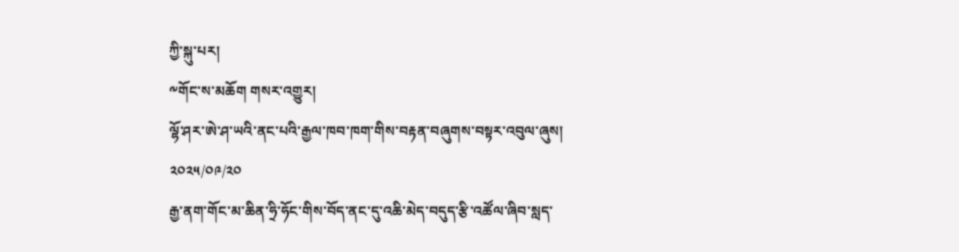ཀྱི་སྐུ་པར།
༸གོང་ས་མཆོག གསར་འགྱུར།
ལྷོ་ཤར་ཨེ་ཤ་ཡའི་ནང་པའི་རྒྱལ་ཁབ་ཁག་གིས་བརྟན་བཞུགས་བསྟར་འབུལ་ཞུས།
༢༠༢༥/༠༩/༢༠
རྒྱ་ནག་གོང་མ་ཆིན་ཧྲི་ཧོང་གིས་བོད་ནང་དུ་འཆི་མེད་བདུད་རྩི་འཚོལ་ཞིབ་སླད་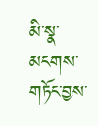མི་སྣ་མངགས་གཏོང་བྱས་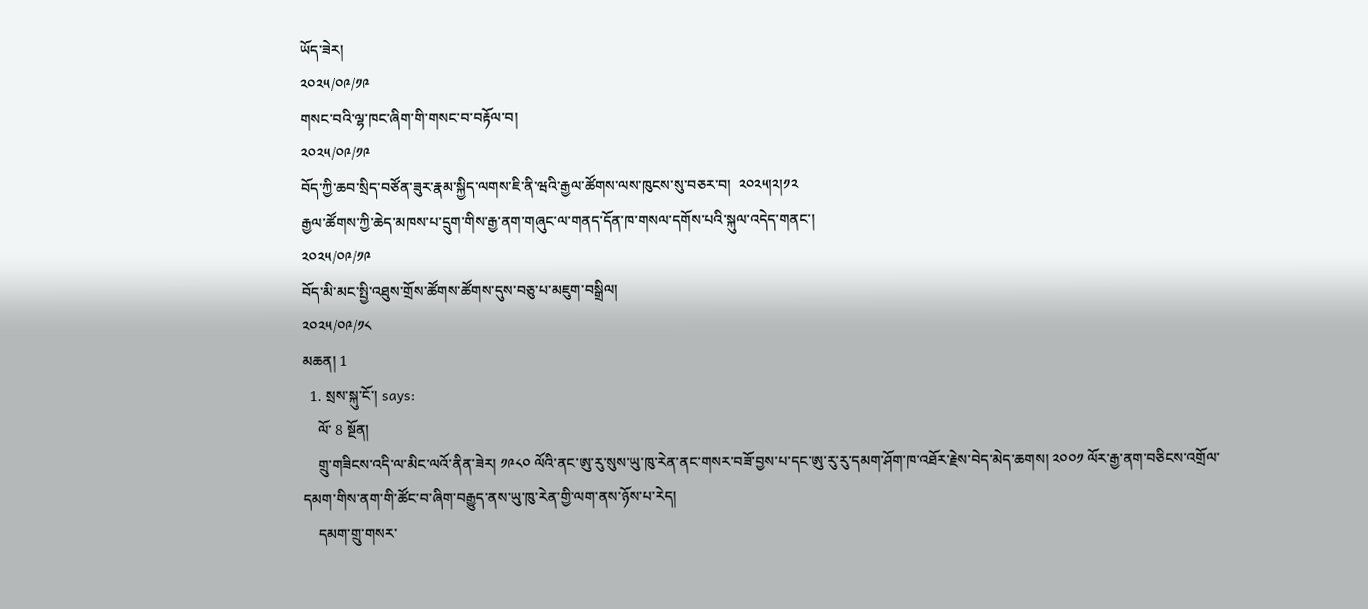ཡོད་ཟེར།
༢༠༢༥/༠༩/༡༩
གསང་བའི་ལྷ་ཁང་ཞིག་གི་གསང་བ་བརྟོལ་བ།
༢༠༢༥/༠༩/༡༩
བོད་ཀྱི་ཆབ་སྲིད་བཙོན་ཟུར་རྣམ་སྐྱིད་ལགས་ཇི་ནི་ཝའི་རྒྱལ་ཚོགས་ལས་ཁུངས་སུ་བཅར་བ།  ༢༠༢༥།༢།༡༢
རྒྱལ་ཚོགས་ཀྱི་ཆེད་མཁས་པ་དྲུག་གིས་རྒྱ་ནག་གཞུང་ལ་གནད་དོན་ཁ་གསལ་དགོས་པའི་སྐུལ་འདེད་གནང་།
༢༠༢༥/༠༩/༡༩
བོད་མི་མང་སྤྱི་འཐུས་གྲོས་ཚོགས་ཚོགས་དུས་བཅུ་པ་མཇུག་བསྒྲིལ།
༢༠༢༥/༠༩/༡༨
མཆན། 1
  1. སྲས་སྐུ་ངོ་། says:
    ལོ་ 8 སྔོན།
    གྲུ་གཟིངས་འདི་ལ་མིང་ལའོ་ནིན་ཟེར། ༡༩༨༠ ལོའི་ནང་ཨུ་རུ་སུས་ཡུ་ཁུ་རེན་ནང་གསར་བཟོ་བྱས་པ་དང་ཨུ་རུ་རུ་དམག་ཤོག་ཁ་འཐོར་རྗེས་བེད་མེད་ཆགས། ༢༠༠༡ ལོར་རྒྱ་ནག་བཅིངས་འགྲོལ་དམག་གིས་ནག་གི་ཚོང་བ་ཞིག་བརྒྱུད་ནས་ཡུ་ཁུ་རེན་གྱི་ལག་ནས་ཉོས་པ་རེད།
    དམག་གྲུ་གསར་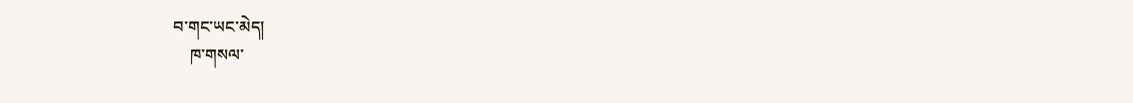བ་གང་ཡང་མེད།
    ཁ་གསལ་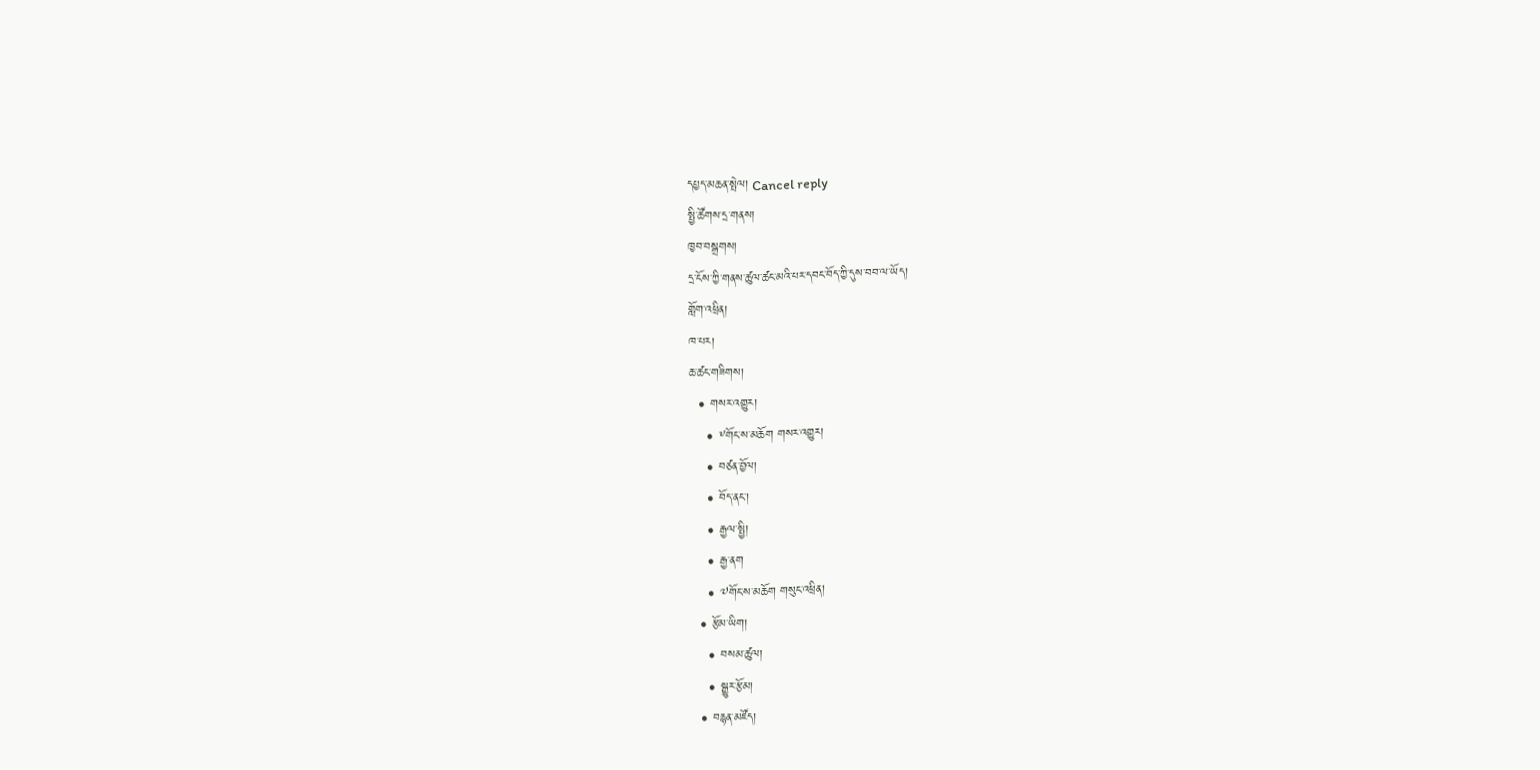དཔྱད་མཆན་སྤེལ། Cancel reply
སྤྱི་ཚོགས་དྲ་གནས།
ཁྱབ་བསྒྲགས།
དྲ་ངོས་ཀྱི་གནས་ཚུལ་ཚང་མའི་པར་དབང་བོད་ཀྱི་དུས་བབ་ལ་ཡོད།
གློག་འཕྲིན།
ཁ་པར།
ཆ་ཚང་གཟིགས།
  • གསར་འགྱུར།
    • ༸གོང་ས་མཆོག གསར་འགྱུར།
    • བཙན་བྱོལ།
    • བོད་ནང་།
    • རྒྱལ་སྤྱི།
    • རྒྱ་ནག
    • ༧གོང་ས་མཆོག གསུང་འཕྲིན།
  • རྩོམ་ཡིག།
    • བསམ་ཚུལ།
    • སྒྱུར་རྩོམ།
  • བརྙན་མཛོད།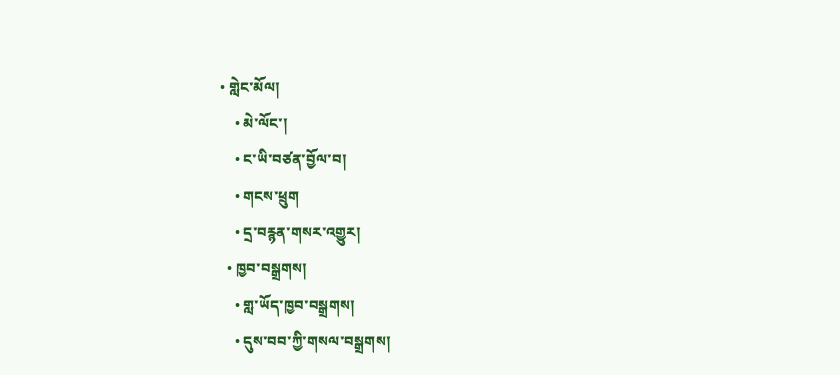• གླེང་མོལ།
    • མེ་ལོང་།
    • ང་ཡི་བཙན་བྱོལ་བ།
    • གངས་ཕྲུག
    • དྲ་བརྙན་གསར་འགྱུར།
  • ཁྱབ་བསྒྲགས།
    • གླ་ཡོད་ཁྱབ་བསྒྲགས།
    • དུས་བབ་ཀྱི་གསལ་བསྒྲགས།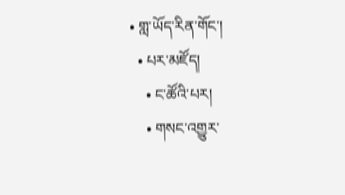• གླ་ཡོད་རིན་གོང་།
  • པར་མཛོད།
    • ང་ཚོའི་པར།
    • གསང་འགྱུར་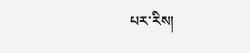པར་རིས།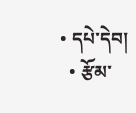• དཔེ་དེབ།
  • རྩོམ་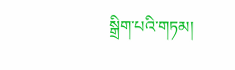སྒྲིག་པའི་གཏམ།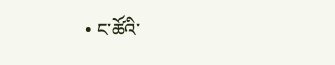• ང་ཚོའི་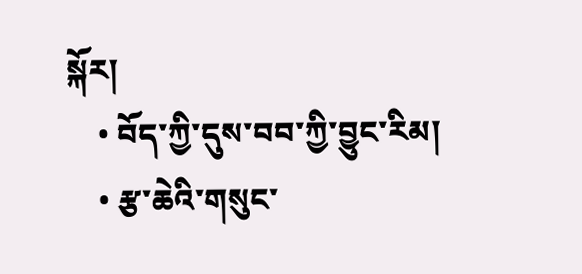སྐོར།
    • བོད་ཀྱི་དུས་བབ་ཀྱི་བྱུང་རིམ།
    • རྩ་ཆེའི་གསུང་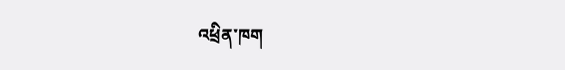འཕྲིན་ཁག